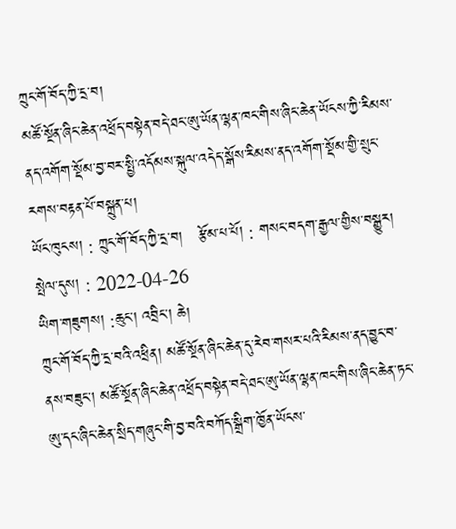ཀྲུང་གོ་བོད་ཀྱི་དྲ་བ།
མཚོ་སྔོན་ཞིང་ཆེན་འཕྲོད་བསྟེན་བདེ་ཐང་ཨུ་ཡོན་ལྷན་ཁང་གིས་ཞིང་ཆེན་ཡོངས་ཀྱི་རིམས་ནད་འགོག་སྡོམ་བྱ་བར་སྤྱི་འདོམས་སྐུལ་འདེད་སྒོས་རིམས་ནད་འགོག་སྡོམ་གྱི་སྲུང་རགས་བརྟན་པོ་བསྐྲུན་པ།
ཡོང་ཁུངས། : ཀྲུང་གོ་བོད་ཀྱི་དྲ་བ།   རྩོམ་པ་པོ། : གསང་བདག་རྒྱལ་གྱིས་བསྒྱུར།   སྤེལ་དུས། : 2022-04-26
ཡིག་གཟུགས། :ཆུང་། འབྲིང་། ཆེ།
ཀྲུང་གོ་བོད་ཀྱི་དྲ་བའི་འཕྲིན། མཚོ་སྔོན་ཞིང་ཆེན་དུ་རེབ་གསར་པའི་རིམས་ནད་བྱུང་བ་ནས་བཟུང་། མཚོ་སྔོན་ཞིང་ཆེན་འཕྲོད་བསྟེན་བདེ་ཐང་ཨུ་ཡོན་ལྷན་ཁང་གིས་ཞིང་ཆེན་ཏང་ཨུ་དང་ཞིང་ཆེན་སྲིད་གཞུང་གི་བྱ་བའི་བཀོད་སྒྲིག་ཁྱོན་ཡོངས་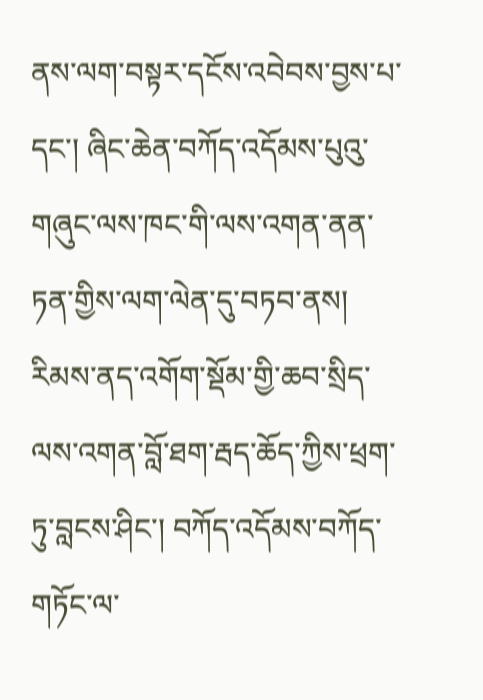ནས་ལག་བསྟར་དངོས་འབེབས་བྱས་པ་དང་། ཞིང་ཆེན་བཀོད་འདོམས་པུའུ་གཞུང་ལས་ཁང་གི་ལས་འགན་ནན་ཏན་གྱིས་ལག་ལེན་དུ་བཏབ་ནས། རིམས་ནད་འགོག་སྡོམ་གྱི་ཆབ་སྲིད་ལས་འགན་བློ་ཐག་རྦད་ཆོད་ཀྱིས་ཕྲག་ཏུ་བླངས་ཤིང་། བཀོད་འདོམས་བཀོད་གཏོང་ལ་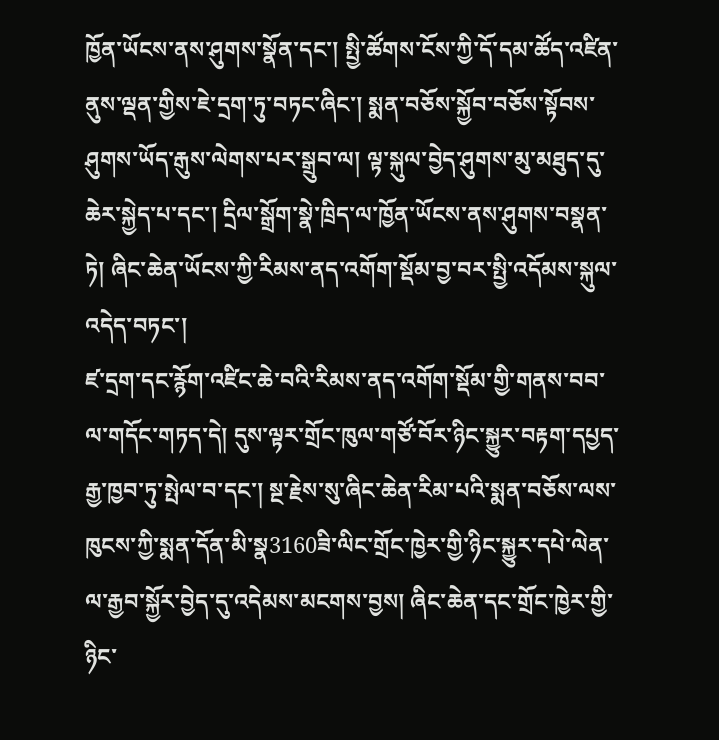ཁྱོན་ཡོངས་ནས་ཤུགས་སྣོན་དང་། སྤྱི་ཚོགས་ངོས་ཀྱི་དོ་དམ་ཚོད་འཛིན་ནུས་ལྡན་གྱིས་ཇེ་དྲག་ཏུ་བཏང་ཞིང་། སྨན་བཅོས་སྐྱོབ་བཅོས་སྟོབས་ཤུགས་ཡོད་རྒུས་ལེགས་པར་སྒྲུབ་ལ། ལྟ་སྐུལ་བྱེད་ཤུགས་མུ་མཐུད་དུ་ཆེར་སྐྱེད་པ་དང་། དྲིལ་སྒྲོག་སྣེ་ཁྲིད་ལ་ཁྱོན་ཡོངས་ནས་ཤུགས་བསྣན་ཏེ། ཞིང་ཆེན་ཡོངས་ཀྱི་རིམས་ནད་འགོག་སྡོམ་བྱ་བར་སྤྱི་འདོམས་སྐུལ་འདེད་བཏང་།
ཛ་དྲག་དང་རྙོག་འཛིང་ཆེ་བའི་རིམས་ནད་འགོག་སྡོམ་གྱི་གནས་བབ་ལ་གདོང་གཏད་དེ། དུས་ལྟར་གྲོང་ཁུལ་གཙོ་བོར་ཉིང་སྐྱུར་བརྟག་དཔྱད་རྒྱ་ཁྱབ་ཏུ་སྤེལ་བ་དང་། སྔ་རྗེས་སུ་ཞིང་ཆེན་རིམ་པའི་སྨན་བཅོས་ལས་ཁུངས་ཀྱི་སྨན་དོན་མི་སྣ3160ཟི་ལིང་གྲོང་ཁྱེར་གྱི་ཉིང་སྐྱུར་དཔེ་ལེན་ལ་རྒྱབ་སྐྱོར་བྱེད་དུ་འདེམས་མངགས་བྱས། ཞིང་ཆེན་དང་གྲོང་ཁྱེར་གྱི་ཉིང་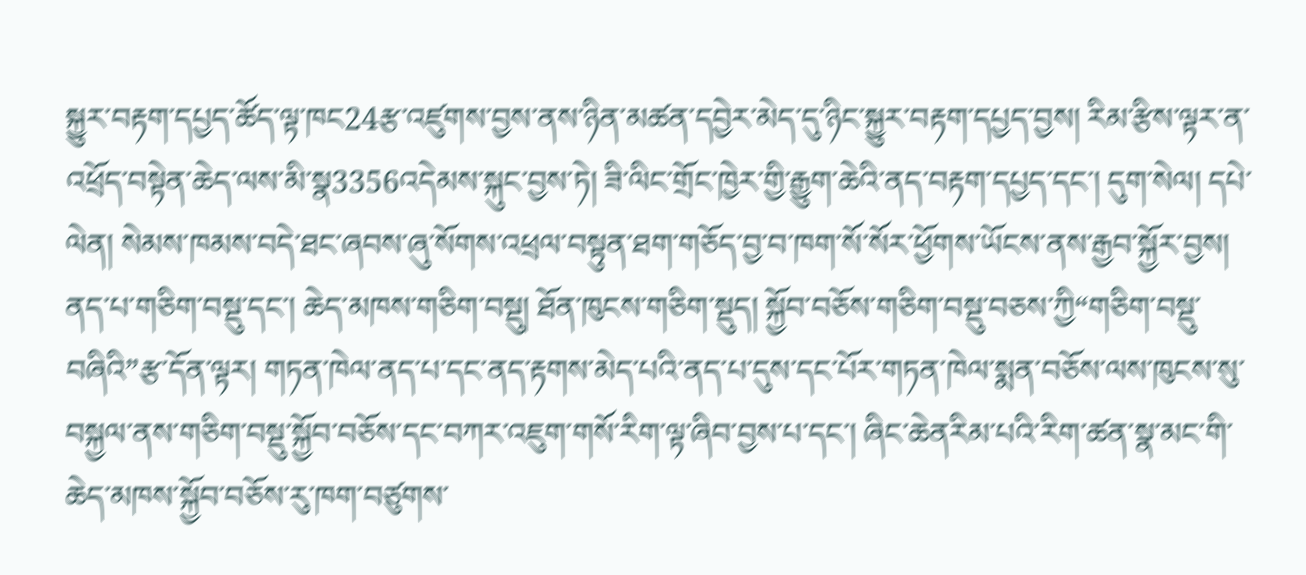སྐྱུར་བརྟག་དཔྱད་ཚོད་ལྟ་ཁང24རྩ་འཛུགས་བྱས་ནས་ཉིན་མཚན་དབྱེར་མེད་དུ་ཉིང་སྐྱུར་བརྟག་དཔྱད་བྱས། རིམ་རྩིས་ལྟར་ན་འཕྲོད་བསྟེན་ཆེད་ལས་མི་སྣ3356འདེམས་སྐུང་བྱས་ཏེ། ཟི་ལིང་གྲོང་ཁྱེར་གྱི་རྒྱུག་ཆེའི་ནད་བརྟག་དཔྱད་དང་། དུག་སེལ། དཔེ་ལེན། སེམས་ཁམས་བདེ་ཐང་ཞབས་ཞུ་སོགས་འཕྲལ་བསྟུན་ཐག་གཅོད་བྱ་བ་ཁག་སོ་སོར་ཕྱོགས་ཡོངས་ནས་རྒྱབ་སྐྱོར་བྱས།
ནད་པ་གཅིག་བསྡུ་དང་། ཆེད་མཁས་གཅིག་བསྡུ། ཐོན་ཁུངས་གཅིག་སྡུད། སྐྱོབ་བཅོས་གཅིག་བསྡུ་བཅས་ཀྱི“གཅིག་བསྡུ་བཞིའི”རྩ་དོན་ལྟར། གཏན་ཁེལ་ནད་པ་དང་ནད་རྟགས་མེད་པའི་ནད་པ་དུས་དང་པོར་གཏན་ཁེལ་སྨན་བཅོས་ལས་ཁུངས་སུ་བསྐྱལ་ནས་གཅིག་བསྡུ་སྐྱོབ་བཅོས་དང་བཀར་འཇུག་གསོ་རིག་ལྟ་ཞིབ་བྱས་པ་དང་། ཞིང་ཆེནརིམ་པའི་རིག་ཚན་སྣ་མང་གི་ཆེད་མཁས་སྐྱོབ་བཅོས་རུ་ཁག་བཙུགས་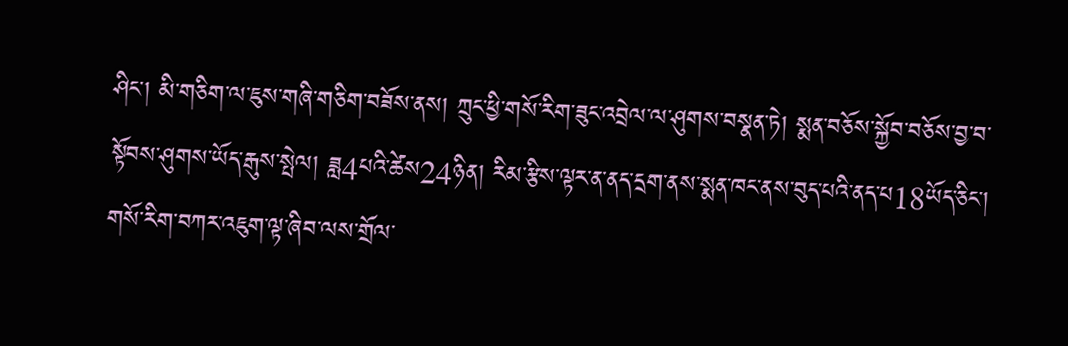ཤིང་། མི་གཅིག་ལ་ཇུས་གཞི་གཅིག་བཟོས་ནས། ཀྲུང་ཕྱི་གསོ་རིག་ཟུང་འབྲེལ་ལ་ཤུགས་བསྣན་ཏེ། སྨན་བཅོས་སྐྱོབ་བཅོས་བྱ་བ་སྟོབས་ཤུགས་ཡོད་རྒུས་སྤེལ། ཟླ4པའི་ཚེས24ཉིན། རིམ་རྩིས་ལྟར་ན་ནད་དྲག་ནས་སྨན་ཁང་ནས་བུད་པའི་ནད་པ18ཡོད་ཅིང་། གསོ་རིག་བཀར་འཇུག་ལྟ་ཞིབ་ལས་གྲོལ་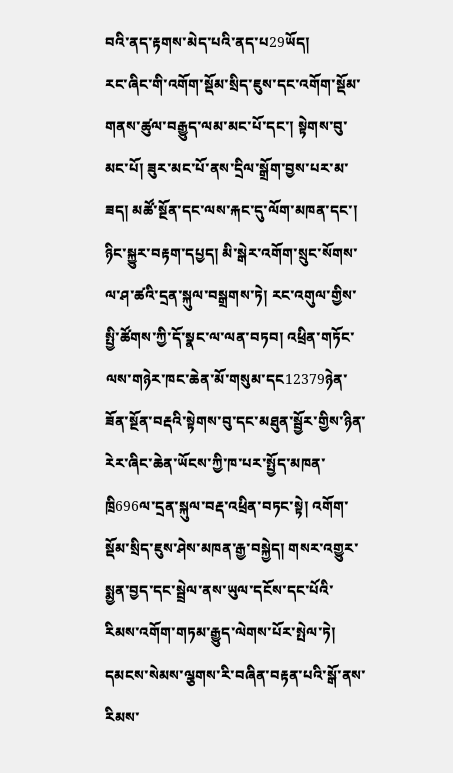བའི་ནད་རྟགས་མེད་པའི་ནད་པ29ཡོད།
རང་ཞིང་གི་འགོག་སྡོམ་སྲིད་ཇུས་དང་འགོག་སྡོམ་གནས་ཚུལ་བརྒྱུད་ལམ་མང་པོ་དང་། སྟེགས་བུ་མང་པོ། ཟུར་མང་པོ་ནས་དྲིལ་སྒྲོག་བྱས་པར་མ་ཟད། མཚོ་སྔོན་དང་ལས་རྐང་དུ་ལོག་མཁན་དང་། ཉིང་སྐྱུར་བརྟག་དཔྱད། མི་སྒེར་འགོག་སྲུང་སོགས་ལ་ཤ་ཚའི་དྲན་སྐུལ་བསྒྲགས་ཏེ། རང་འགུལ་གྱིས་སྤྱི་ཚོགས་ཀྱི་དོ་སྣང་ལ་ལན་བཏབ། འཕྲིན་གཏོང་ལས་གཉེར་ཁང་ཆེན་མོ་གསུམ་དང12379ཉེན་ཟོན་སྔོན་བརྡའི་སྟེགས་བུ་དང་མཐུན་སྦྱོར་གྱིས་ཉིན་རེར་ཞིང་ཆེན་ཡོངས་ཀྱི་ཁ་པར་སྤྱོད་མཁན་ཁྲི696ལ་དྲན་སྐུལ་བརྡ་འཕྲིན་བཏང་སྟེ། འགོག་སྡོམ་སྲིད་ཇུས་ཤེས་མཁན་རྒྱ་བསྐྱེད། གསར་འགྱུར་སྨྱན་བྱད་དང་སྦྲེལ་ནས་ཡུལ་དངོས་དང་པོའི་རིམས་འགོག་གཏམ་རྒྱུད་ལེགས་པོར་སྤེལ་ཏེ། དམངས་སེམས་ལྕགས་རི་བཞིན་བརྟན་པའི་སྒོ་ནས་རིམས་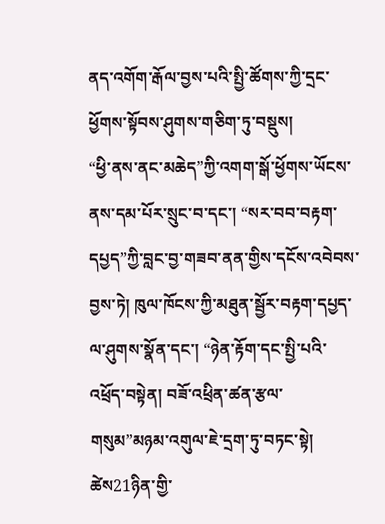ནད་འགོག་རྒོལ་བྱས་པའི་སྤྱི་ཚོགས་ཀྱི་དྲང་ཕྱོགས་སྟོབས་ཤུགས་གཅིག་ཏུ་བསྡུས།
“ཕྱི་ནས་ནང་མཆེད”ཀྱི་འགག་སྒོ་ཕྱོགས་ཡོངས་ནས་དམ་པོར་སྲུང་བ་དང་། “སར་བབ་བརྟག་དཔྱད”ཀྱི་བླང་བྱ་གཟབ་ནན་གྱིས་དངོས་འབེབས་བྱས་ཏེ། ཁུལ་ཁོངས་ཀྱི་མཐུན་སྦྱོར་བརྟག་དཔྱད་ལ་ཤུགས་སྣོན་དང་། “ཉེན་རྟོག་དང་སྤྱི་པའི་འཕྲོད་བསྟེན། བཟོ་འཕྲིན་ཚན་རྩལ་གསུམ”མཉམ་འགུལ་ཇེ་དྲག་ཏུ་བཏང་སྟེ། ཚེས21ཉིན་གྱི་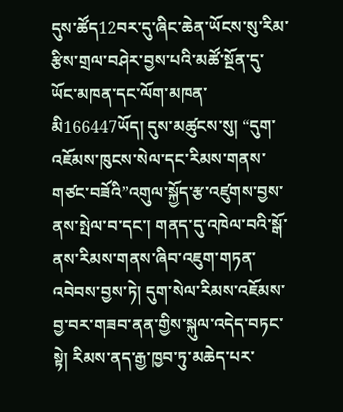དུས་ཚོད12བར་དུ་ཞིང་ཆེན་ཡོངས་སུ་རིམ་རྩིས་གྲལ་བཤེར་བྱས་པའི་མཚོ་སྔོན་དུ་ཡོང་མཁན་དང་ལོག་མཁན་མི166447ཡོད། དུས་མཚུངས་སུ། “དུག་འཇོམས་ཁུངས་སེལ་དང་རིམས་གནས་གཙང་བཟོའི”འགུལ་སྐྱོད་རྩ་འཛུགས་བྱས་ནས་སྤེལ་བ་དང་། གནད་དུ་འཁེལ་བའི་སྒོ་ནས་རིམས་གནས་ཞིབ་འཇུག་གཏན་འབེབས་བྱས་ཏེ། དུག་སེལ་རིམས་འཇོམས་བྱ་བར་གཟབ་ནན་གྱིས་སྐུལ་འདེད་བཏང་སྟེ། རིམས་ནད་རྒྱ་ཁྱབ་ཏུ་མཆེད་པར་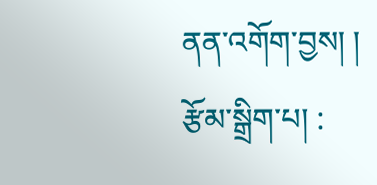ནན་འགོག་བྱས། །
རྩོམ་སྒྲིག་པ། :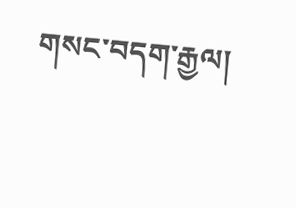གསང་བདག་རྒྱལ།